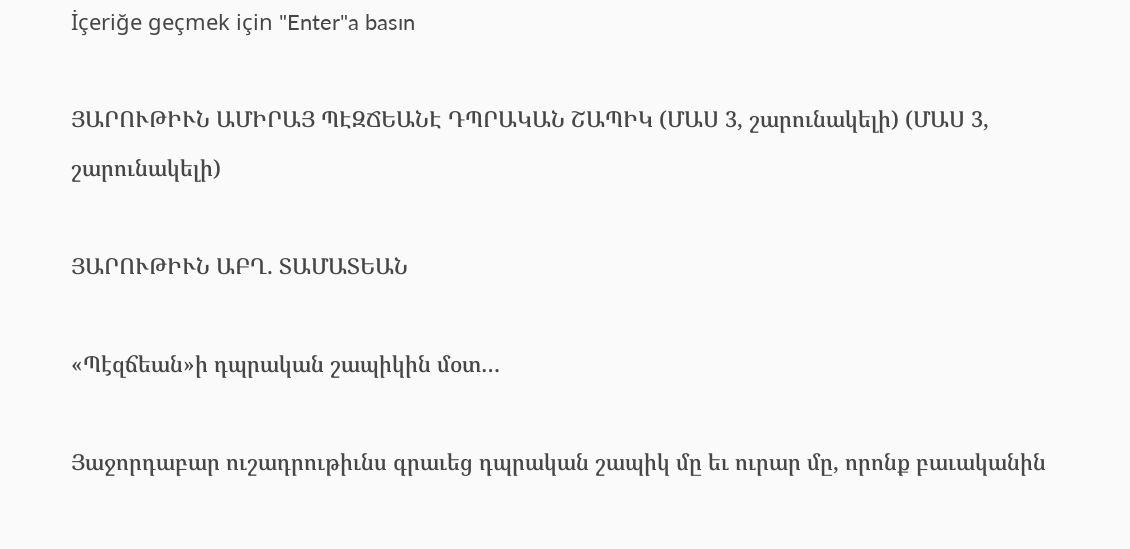İçeriğe geçmek için "Enter"a basın

ՅԱՐՈՒԹԻՒՆ ԱՄԻՐԱՅ ՊԷԶՃԵԱՆԷ ԴՊՐԱԿԱՆ ՇԱՊԻԿ (ՄԱՍ 3, շարունակելի) (ՄԱՍ 3, շարունակելի)

ՅԱՐՈՒԹԻՒՆ ԱԲՂ. ՏԱՄԱՏԵԱՆ

«Պէզճեան»ի դպրական շապիկին մօտ…

Յաջորդաբար ուշադրութիւնս գրաւեց դպրական շապիկ մը եւ ուրար մը, որոնք բաւականին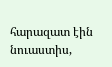հարազատ էին նուաստիս,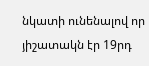նկատի ունենալով որ յիշատակն էր 19րդ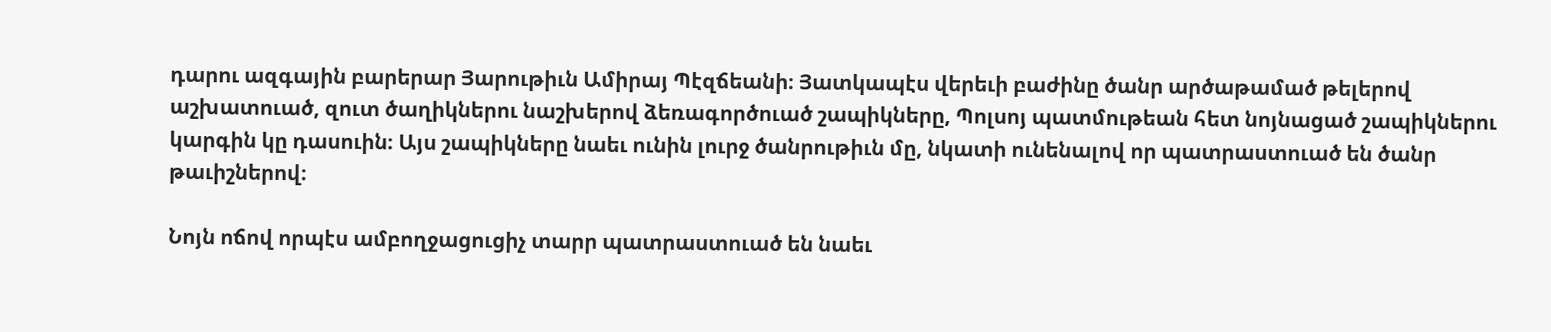դարու ազգային բարերար Յարութիւն Ամիրայ Պէզճեանի։ Յատկապէս վերեւի բաժինը ծանր արծաթամած թելերով աշխատուած, զուտ ծաղիկներու նաշխերով ձեռագործուած շապիկները, Պոլսոյ պատմութեան հետ նոյնացած շապիկներու կարգին կը դասուին։ Այս շապիկները նաեւ ունին լուրջ ծանրութիւն մը, նկատի ունենալով որ պատրաստուած են ծանր թաւիշներով։

Նոյն ոճով որպէս ամբողջացուցիչ տարր պատրաստուած են նաեւ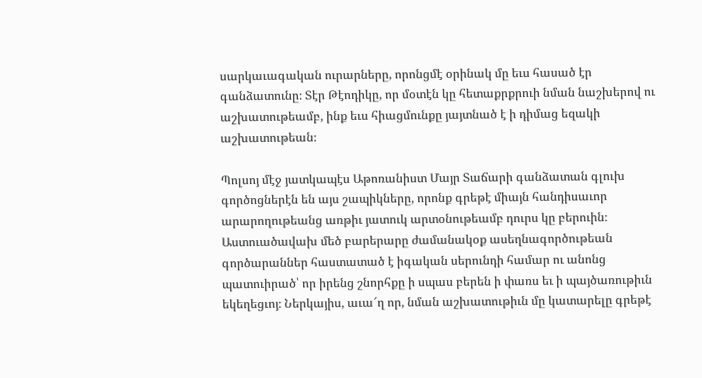սարկաւագական ուրարները, որոնցմէ օրինակ մը եւս հասած էր գանձատունը։ Տէր Թէոդիկը, որ մօտէն կը հետաքրքրուի նման նաշխերով ու աշխատութեամբ, ինք եւս հիացմունքը յայտնած է ի դիմաց եզակի աշխատութեան։

Պոլսոյ մէջ յատկապէս Աթոռանիստ Մայր Տաճարի գանձատան գլուխ գործոցներէն են այս շապիկները, որոնք գրեթէ միայն հանդիսաւոր արարողութեանց առթիւ յատուկ արտօնութեամբ դուրս կը բերուին։ Աստուածավախ մեծ բարերարը ժամանակօք ասեղնագործութեան գործարաններ հաստատած է իգական սերունդի համար ու անոնց պատուիրած՝ որ իրենց շնորհքը ի սպաս բերեն ի փառս եւ ի պայծառութիւն եկեղեցւոյ։ Ներկայիս, աւա՜ղ որ, նման աշխատութիւն մը կատարելը գրեթէ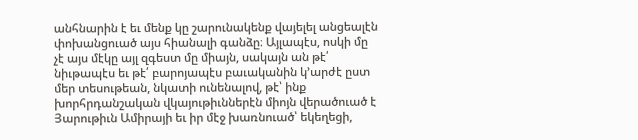անհնարին է եւ մենք կը շարունակենք վայելել անցեալէն փոխանցուած այս հիանալի գանձը։ Այլապէս, ոսկի մը չէ այս մէկը այլ զգեստ մը միայն, սակայն ան թէ՛ նիւթապէս եւ թէ՛ բարոյապէս բաւականին կ՚արժէ ըստ մեր տեսութեան, նկատի ունենալով, թէ՝ ինք խորհրդանշական վկայութիւններէն միոյն վերածուած է Յարութիւն Ամիրայի եւ իր մէջ խառնուած՝ եկեղեցի,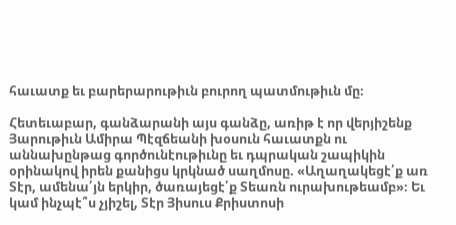հաւատք եւ բարերարութիւն բուրող պատմութիւն մը։

Հետեւաբար, գանձարանի այս գանձը, առիթ է որ վերյիշենք Յարութիւն Ամիրա Պէզճեանի խօսուն հաւատքն ու աննախընթաց գործունէութիւնը եւ դպրական շապիկին օրինակով իրեն քանիցս կրկնած սաղմոսը. «Աղաղակեցէ՛ք առ Տէր, ամենա՛յն երկիր, ծառայեցէ՛ք Տեառն ուրախութեամբ»։ Եւ կամ ինչպէ՞ս չյիշել, Տէր Յիսուս Քրիստոսի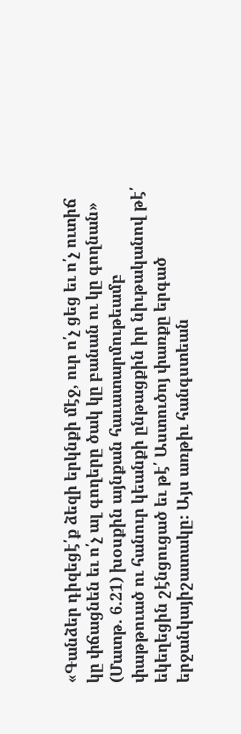«Գանձեր դիզեցէ՛ք ձեզի երկնքի մէջ, ուր ո՛չ ցեց եւ ո՛չ ուտիճ կը փճացնեն եւ ո՛չ ալ գողերը ծակ կը բանան ու կը գողնան» (Մատթ. 6.21) խօսքին այնքան հաւատարմութեամբ փաթթուած ու հանուր կեանքի ընթացքին իր նիւթականով թէ՛ եկեղեցին շէնցուցած եւ թէ՛ Աստուծոյ փառքը երգած երջանկայիշատակը։ Այս առթիւ հանգստեան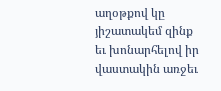աղօթքով կը յիշատակեմ զինք եւ խոնարհելով իր վաստակին առջեւ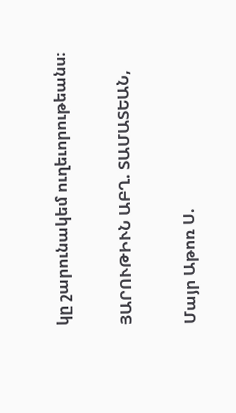կը շարունակեմ ուղեւորութեանս։

ՅԱՐՈՒԹԻՒՆ ԱԲՂ. ՏԱՄԱՏԵԱՆ,

Մայր Աթոռ Ս.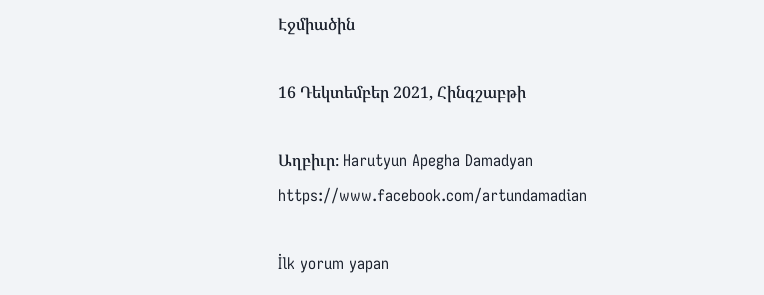Էջմիածին

16 Դեկտեմբեր 2021, Հինգշաբթի

Աղբիւր։ Harutyun Apegha Damadyan https://www.facebook.com/artundamadian

İlk yorum yapan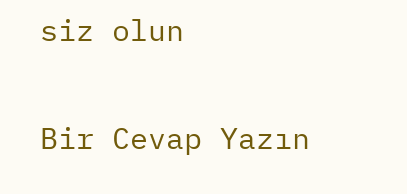siz olun

Bir Cevap Yazın